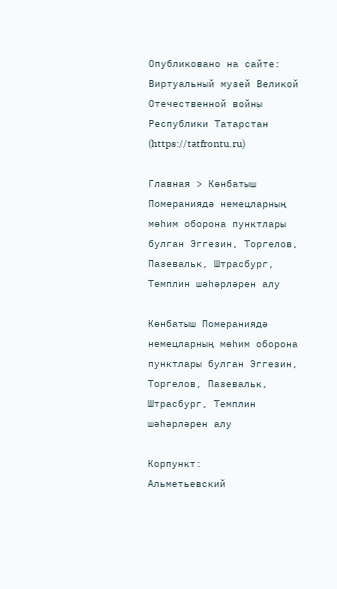Опубликовано на сайте: Виртуальный музей Великой Отечественной войны Республики Татарстан (https://tatfrontu.ru)

Главная > Көнбатыш Помераниядә немецларның мөһим оборона пунктлары булган Эггезин, Торгелов, Пазевальк, Штрасбург, Темплин шәһәрләрен алу

Көнбатыш Помераниядә немецларның мөһим оборона пунктлары булган Эггезин, Торгелов, Пазевальк, Штрасбург, Темплин шәһәрләрен алу

Корпункт:
Альметьевский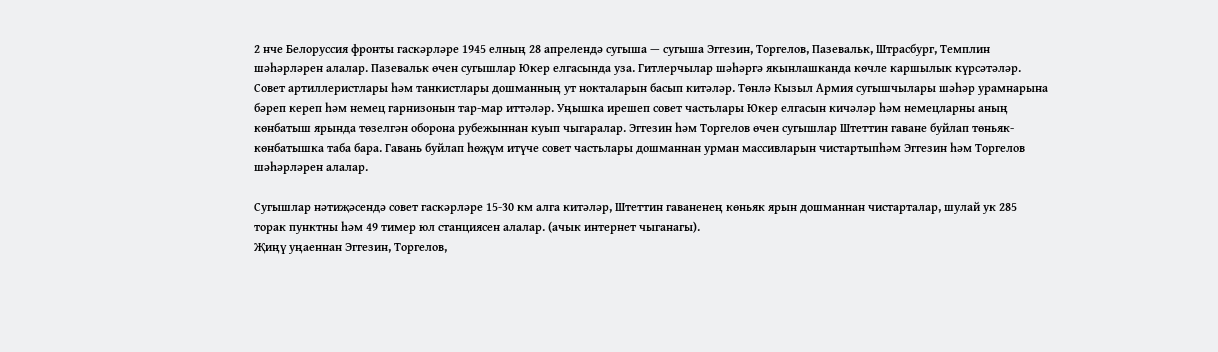2 нче Белоруссия фронты гаскәрләре 1945 елның 28 апрелендә сугыша — сугыша Эггезин, Торгелов, Пазевальк, Штрасбург, Темплин шәһәрләрен алалар. Пазевальк өчен сугышлар Юкер елгасында уза. Гитлерчылар шәһәргә якынлашканда көчле каршылык күрсәтәләр. Совет артиллеристлары һәм танкистлары дошманның ут нокталарын басып китәләр. Төнлә Кызыл Армия сугышчылары шәһәр урамнарына бәреп кереп һәм немец гарнизонын тар-мар иттәләр. Уңышка ирешеп совет частьлары Юкер елгасын кичәләр һәм немецларны аның көнбатыш ярында төзелгән оборона рубежыннан куып чыгаралар. Эггезин һәм Торгелов өчен сугышлар Штеттин гаване буйлап төньяк-көнбатышка таба бара. Гавань буйлап һөҗүм итүче совет частьлары дошманнан урман массивларын чистартыпһәм Эггезин һәм Торгелов шәһәрләрен алалар.

Сугышлар нәтиҗәсендә совет гаскәрләре 15-30 км алга китәләр, Штеттин гаваненең көньяк ярын дошманнан чистарталар, шулай ук 285 торак пунктны һәм 49 тимер юл станциясен алалар. (ачык интернет чыганагы).
Җиңү уңаеннан Эггезин, Торгелов,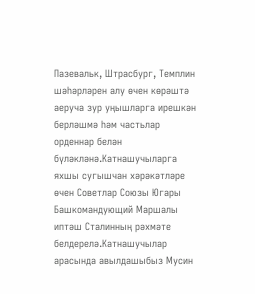Пазевальк, Штрасбург, Темплин шәһәрләрен алу өчен көрәштә аеруча зур уңышларга ирешкән берләшмә һәм частьлар орденнар белән бүләкләнә.Катнашучыларга яхшы сугышчан хәрәкәтләре өчен Советлар Союзы Югары Башкомандующий Маршалы иптәш Сталинның рәхмәте белдерелә.Катнашучылар арасында авылдашыбыз Мусин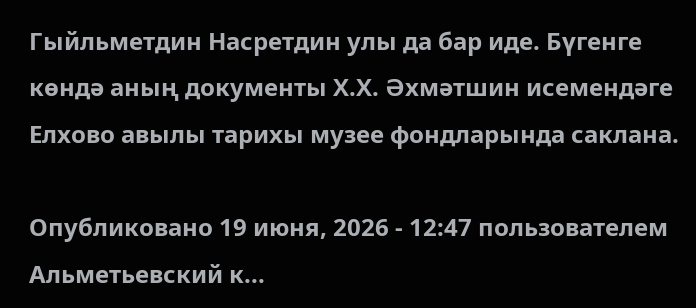Гыйльметдин Насретдин улы да бар иде. Бүгенге көндә аның документы Х.Х. Әхмәтшин исемендәге Елхово авылы тарихы музее фондларында саклана.

Опубликовано 19 июня, 2026 - 12:47 пользователем Альметьевский к...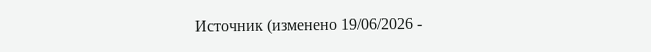Источник (изменено 19/06/2026 -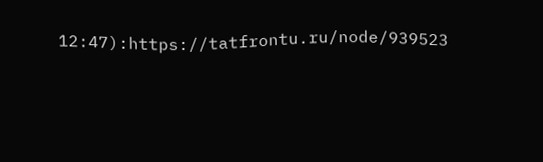12:47):https://tatfrontu.ru/node/939523